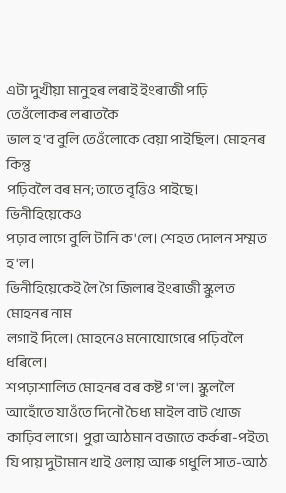এটা দুখীয়া মানুহৰ লৰাই ইংৰাজী পঢ়ি তেওঁলোকৰ লৰাতকৈ
ভাল হ'ব বুলি তেওঁলোকে বেয়া পাইছিল। মোহনৰ কিন্তু
পঢ়িবলৈ বৰ মন; তাতে বৃত্তিও পাইছে। ভিনীহিয়েকেও
পঢ়াব লাগে বুলি টানি ক'লে। শেহত দোলন সম্মত হ'ল।
ভিনীহিয়েকেই লৈ গৈ জিলাৰ ইংৰাজী স্কুলত মোহনৰ নাম
লগাই দিলে। মোহনেও মনোযোগেৰে পঢ়িবলৈ ধৰিলে।
শপঢ়াশালিত মোহনৰ বৰ কষ্ট গ'ল। স্কুললৈ আহোঁতে যাওঁতে দিনৌ চৈধ্য মাইল বাট খোজ কাঢ়িব লাগে। পুৱা আঠমান বজাতে কৰ্কৰা-পইত৷ যি পায় দুটামান খাই ওলায় আৰু গধুলি সাত-আঠ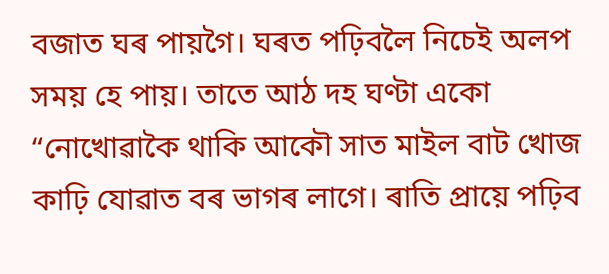বজাত ঘৰ পায়গৈ। ঘৰত পঢ়িবলৈ নিচেই অলপ সময় হে পায়। তাতে আঠ দহ ঘণ্টা একো “নোখোৱাকৈ থাকি আকৌ সাত মাইল বাট খোজ কাঢ়ি যোৱাত বৰ ভাগৰ লাগে। ৰাতি প্ৰায়ে পঢ়িব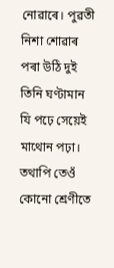নোৱাৰে। পুৱতী নিশা শোৱাৰ পৰা উঠি দুই তিনি ঘণ্টামান যি পঢ়ে সেয়েই মাথোন পঢ়া।
তথাপি তেওঁ কোনো শ্ৰেণীতে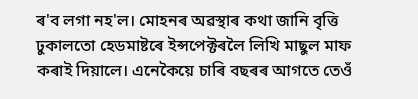ৰ'ব লগা নহ'ল। মোহনৰ অৱস্থাৰ কথা জানি বৃত্তি ঢুকালতো হেডমাষ্টৰে ইন্সপেক্টৰলৈ লিখি মাছুল মাফ কৰাই দিয়ালে। এনেকৈয়ে চাৰি বছৰৰ আগতে তেওঁ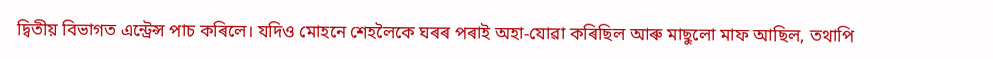দ্বিতীয় বিভাগত এন্ট্ৰেন্স পাচ কৰিলে। যদিও মোহনে শেহলৈকে ঘৰৰ পৰাই অহা-যোৱা কৰিছিল আৰু মাছুলো মাফ আছিল, তথাপি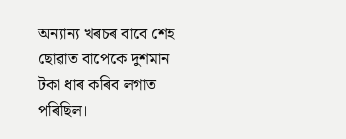অন্যান্য খৰচৰ বাবে শেহ ছোৱাত বাপেকে দুশমান টকা ধাৰ কৰিব লগাত পৰিছিল।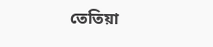তেতিয়া